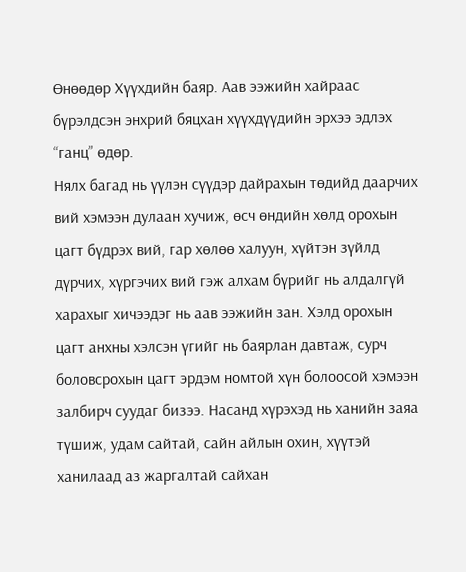Өнөөдөр Хүүхдийн баяр. Аав ээжийн хайраас бүрэлдсэн энхрий бяцхан хүүхдүүдийн эрхээ эдлэх “ганц” өдөр.
Нялх багад нь үүлэн сүүдэр дайрахын төдийд даарчих вий хэмээн дулаан хучиж, өсч өндийн хөлд орохын цагт бүдрэх вий, гар хөлөө халуун, хүйтэн зүйлд дүрчих, хүргэчих вий гэж алхам бүрийг нь алдалгүй харахыг хичээдэг нь аав ээжийн зан. Хэлд орохын цагт анхны хэлсэн үгийг нь баярлан давтаж, сурч боловсрохын цагт эрдэм номтой хүн болоосой хэмээн залбирч суудаг бизээ. Насанд хүрэхэд нь ханийн заяа түшиж, удам сайтай, сайн айлын охин, хүүтэй ханилаад аз жаргалтай сайхан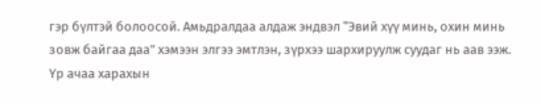гэр бүлтэй болоосой. Амьдралдаа алдаж эндвэл “Эвий хүү минь, охин минь зовж байгаа даа” хэмээн элгээ эмтлэн, зүрхээ шархируулж суудаг нь аав ээж. Үр ачаа харахын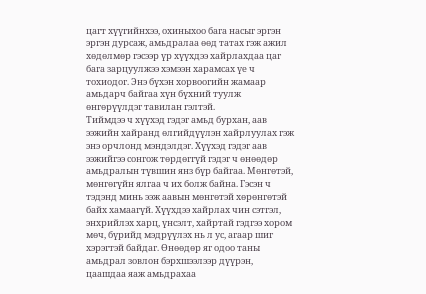цагт хүүгийнхээ, охиныхоо бага насыг эргэн эргэн дурсаж, амьдралаа өөд татах гэж ажил хөдөлмөр гэсээр үр хүүхдээ хайрлахдаа цаг бага зарцуулжээ хэмээн харамсах үе ч тохиодог. Энэ бүхэн хорвоогийн жамаар амьдарч байгаа хүн бүхний туулж өнгөрүүлдэг тавилан гэлтэй.
Тиймдээ ч хүүхэд гэдэг амьд бурхан, аав ээжийн хайранд өлгийдүүлэн хайрлуулах гэж энэ орчлонд мэндэлдэг. Хүүхэд гэдэг аав ээжийгээ сонгож төрдөггүй гэдэг ч өнөөдөр амьдралын түвшин янз бүр байгаа. Мөнгөтэй, мөнгөгүйн ялгаа ч их болж байна. Гэсэн ч тэдэнд минь ээж аавын мөнгөтэй хөрөнгөтэй байх хамаагүй. Хүүхдээ хайрлах чин сэтгэл, энхрийлэх харц, үнсэлт, хайртай гэдгээ хором мөч, бүрийд мэдрүүлэх нь л ус, агаар шиг хэрэгтэй байдаг. Өнөөдөр яг одоо таны амьдрал зовлон бэрхшээлээр дүүрэн, цаашдаа яаж амьдрахаа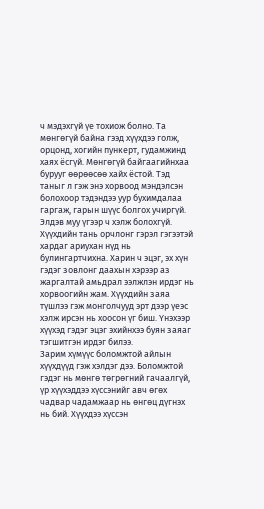ч мэдэхгүй үе тохиож болно. Та мөнгөгүй байна гээд хүүхдээ голж, орцонд, хогийн пункерт, гудамжинд хаях ёсгүй. Мөнгөгүй байгаагийнхаа бурууг өөрөөсөө хайх ёстой. Тэд таныг л гэж энэ хорвоод мэндэлсэн болохоор тэдэндээ уур бухимдалаа гаргаж, гарын шүүс болгох учиргүй. Элдэв муу үгээр ч хэлж болохгүй. Хүүхдийн тань орчлонг гэрэл гэгээтэй хардаг ариухан нүд нь булингартчихна. Харин ч эцэг, эх хүн гэдэг зовлонг даахын хэрээр аз жаргалтай амьдрал ээлжлэн ирдэг нь хорвоогийн жам. Хүүхдийн заяа түшлээ гэж монголчууд эрт дээр үеэс хэлж ирсэн нь хоосон үг биш. Үнэхээр хүүхэд гэдэг эцэг эхийнхээ буян заяаг тэгшитгэн ирдэг билээ.
Зарим хүмүүс боломжтой айлын хүүхдүүд гэж хэлдэг дээ. Боломжтой гэдэг нь мөнгө төгрөгний гачаалгүй, үр хүүхэддээ хүссэнийг авч өгөх чадвар чадамжаар нь өнгөц дүгнэх нь бий. Хүүхдээ хүссэн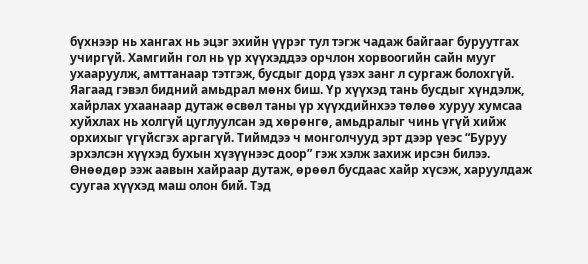бүхнээр нь хангах нь эцэг эхийн үүрэг тул тэгж чадаж байгааг буруутгах учиргүй. Хамгийн гол нь үр хүүхэддээ орчлон хорвоогийн сайн мууг ухааруулж, амттанаар тэтгэж, бусдыг дорд үзэх занг л сургаж болохгүй. Яагаад гэвэл бидний амьдрал мөнх биш. Үр хүүхэд тань бусдыг хүндэлж, хайрлах ухаанаар дутаж өсвөл таны үр хүүхдийнхээ төлөө хуруу хумсаа хуйхлах нь холгүй цуглуулсан эд хөрөнгө, амьдралыг чинь үгүй хийж орхихыг үгүйсгэх аргагүй. Тиймдээ ч монголчууд эрт дээр үеэс “Буруу эрхэлсэн хүүхэд бухын хүзүүнээс доор” гэж хэлж захиж ирсэн билээ.
Өнөөдөр ээж аавын хайраар дутаж, өрөөл бусдаас хайр хүсэж, харуулдаж суугаа хүүхэд маш олон бий. Тэд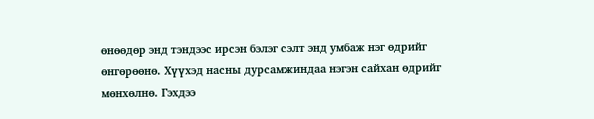өнөөдөр энд тэндээс ирсэн бэлэг сэлт энд умбаж нэг өдрийг өнгөрөөнө. Хүүхэд насны дурсамжиндаа нэгэн сайхан өдрийг мөнхөлнө. Гэхдээ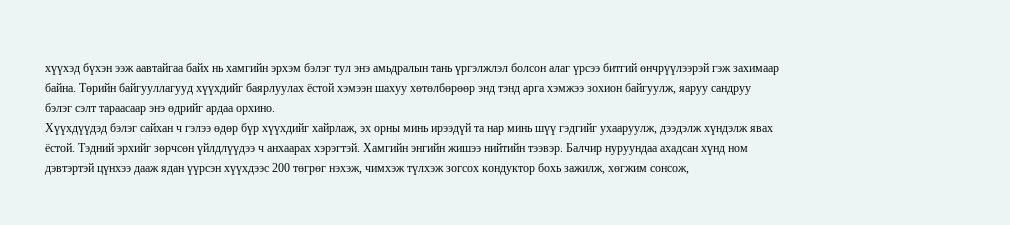хүүхэд бүхэн ээж аавтайгаа байх нь хамгийн эрхэм бэлэг тул энэ амьдралын тань үргэлжлэл болсон алаг үрсээ битгий өнчрүүлээрэй гэж захимаар байна. Төрийн байгууллагууд хүүхдийг баярлуулах ёстой хэмээн шахуу хөтөлбөрөөр энд тэнд арга хэмжээ зохион байгуулж, яаруу сандруу бэлэг сэлт тараасаар энэ өдрийг ардаа орхино.
Хүүхдүүдэд бэлэг сайхан ч гэлээ өдөр бүр хүүхдийг хайрлаж, эх орны минь ирээдүй та нар минь шүү гэдгийг ухааруулж, дээдэлж хүндэлж явах ёстой. Тэдний эрхийг зөрчсөн үйлдлүүдээ ч анхаарах хэрэгтэй. Хамгийн энгийн жишээ нийтийн тээвэр. Балчир нуруундаа ахадсан хүнд ном дэвтэртэй цүнхээ дааж ядан үүрсэн хүүхдээс 200 төгрөг нэхэж, чимхэж түлхэж зогсох кондуктор бохь зажилж, хөгжим сонсож,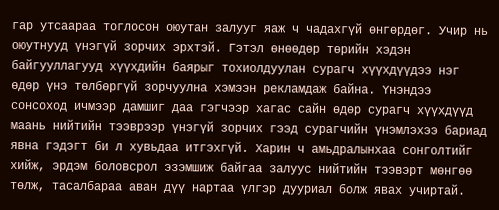гар утсаараа тоглосон оюутан залууг яаж ч чадахгүй өнгөрдөг. Учир нь оюутнууд үнэгүй зорчих эрхтэй. Гэтэл өнөөдөр төрийн хэдэн байгууллагууд хүүхдийн баярыг тохиолдуулан сурагч хүүхдүүдээ нэг өдөр үнэ төлбөргүй зорчуулна хэмээн рекламдаж байна. Үнэндээ сонсоход ичмээр дамшиг даа гэгчээр хагас сайн өдөр сурагч хүүхдүүд маань нийтийн тээврээр үнэгүй зорчих гээд сурагчийн үнэмлэхээ бариад явна гэдэгт би л хувьдаа итгэхгүй. Харин ч амьдралынхаа сонголтийг хийж, эрдэм боловсрол эзэмшиж байгаа залуус нийтийн тээвэрт мөнгөө төлж, тасалбараа аван дүү нартаа үлгэр дууриал болж явах учиртай.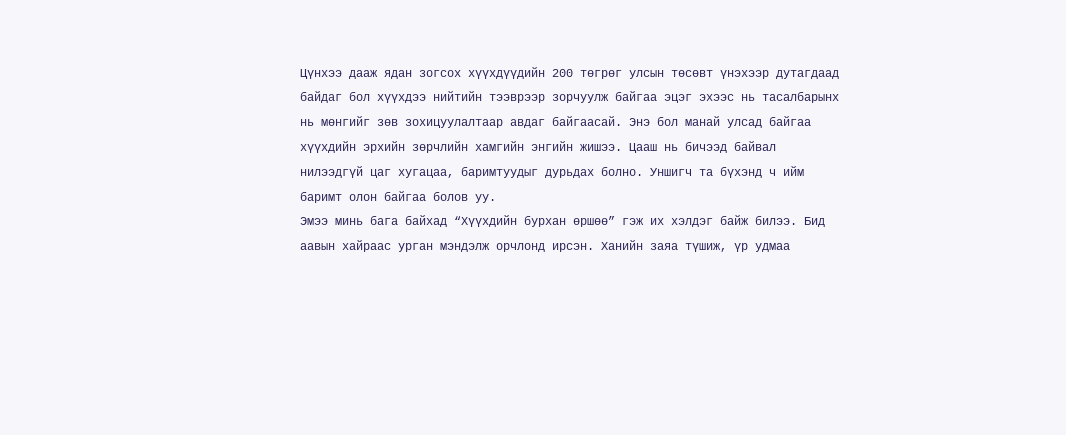Цүнхээ дааж ядан зогсох хүүхдүүдийн 200 төгрөг улсын төсөвт үнэхээр дутагдаад байдаг бол хүүхдээ нийтийн тээврээр зорчуулж байгаа эцэг эхээс нь тасалбарынх нь мөнгийг зөв зохицуулалтаар авдаг байгаасай. Энэ бол манай улсад байгаа хүүхдийн эрхийн зөрчлийн хамгийн энгийн жишээ. Цааш нь бичээд байвал нилээдгүй цаг хугацаа, баримтуудыг дурьдах болно. Уншигч та бүхэнд ч ийм баримт олон байгаа болов уу.
Эмээ минь бага байхад “Хүүхдийн бурхан өршөө” гэж их хэлдэг байж билээ. Бид аавын хайраас урган мэндэлж орчлонд ирсэн. Ханийн заяа түшиж, үр удмаа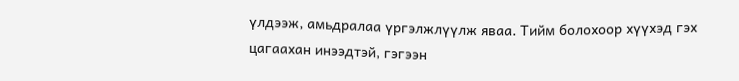үлдээж, амьдралаа үргэлжлүүлж яваа. Тийм болохоор хүүхэд гэх цагаахан инээдтэй, гэгээн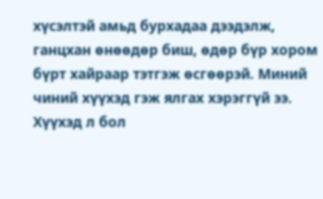хүсэлтэй амьд бурхадаа дээдэлж, ганцхан өнөөдөр биш, өдөр бүр хором бүрт хайраар тэтгэж өсгөөрэй. Миний чиний хүүхэд гэж ялгах хэрэггүй ээ. Хүүхэд л бол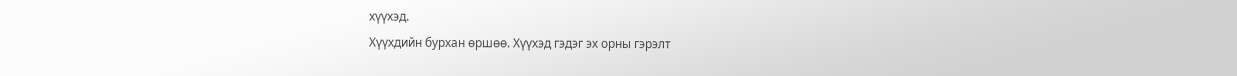хүүхэд.
Хүүхдийн бурхан өршөө. Хүүхэд гэдэг эх орны гэрэлт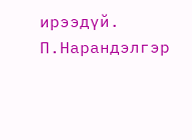ирээдүй.
П.Нарандэлгэр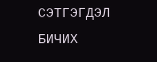СЭТГЭГДЭЛ БИЧИХ